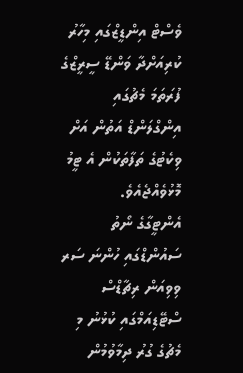ވެސްޓް އިންޑީޒްގައި މިހާރު ކުރިއަށްދާ ވަންޑޭ ސީރީޒްގެ ފުރަތަމަ މެޗުގައި އިންގްލަންޑް އަތުން އަށް ވިކެޓުގެ ތަފާތަކުން އެ ޓީމު މޮޅުވެއްޖެއެވެ.
އެންޓީގާގެ ނޯތު ސައުންޑްގައި ހުންނަ ސަރ ވިވިއަން ރިޗާޑްސް ސްޓޭޑިއަމްގައި ކުޅުނު މި މެޗުގެ ގުރު ދިމާވުމުން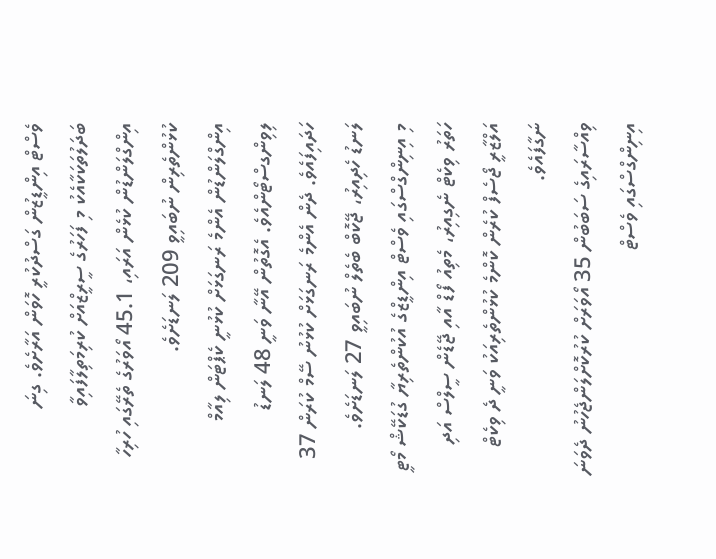ވެސްޓް އިންޑީޒުން ގަސްދުކުރީ ހޮވަން އަރާށެވެ. ގިނަ ބަދަލުތަކަކާއެކު މި ފަހަރުގެ ސީރީޒްއަށް ކުރިމަތިލާފައިވާ އިންގްލަންޑުން ކުޅެން އަރައި، 45.1 އޯވަރުގެ ތެރޭގައި ހުރިހާ ކުޅުންތެރިން ނުބައިވީ 209 ލަނޑަށެވެ.
އިންގްލަންޑުން އެންމެ ރަނގަޅަށް ކުޅުނީ ކެޕްޓަން ލިއާމް ލިވިންގސްޓޯންއެވެ. އެގޮތުން އޭނާ ވަނީ 48 ލަނޑު ހަދައިފައެވެ. ދެން އެންމެ ރަނގަޅަށް ކުޅުނު ސޭމް ކުރަން 37 ލަނޑު ހެދިއިރު، ޖޭކޮބް ބެތެލް ނުބައިވީ 27 ލަނޑަށެވެ.
މި އިނިންގްސްގައި ވެސްޓް އިންޑީޒްގެ އުކުންތެރިޔާ ގުޑަކޭޝް މޯޓީ ހަތަރު ވިކެޓް ނެގިއިރު، މެތިއު ފޯޑް އާއި ޖޭޑެން ސީލްސް އަދި އަލްޒާރީ ޖޯސެފް ކުރެން ކޮންމެ ކުޅުންތެރިއަކު ވަނީ ދެ ވިކެޓް ނަގާފައެވެ.
ވިއްސާރައިގެ ސަބަބުން 35 އޯވަރަށް ކުރުކޮށްލަންޖެހުނު ދެވަނަ އިނިންގްސްގައި ވެސްޓް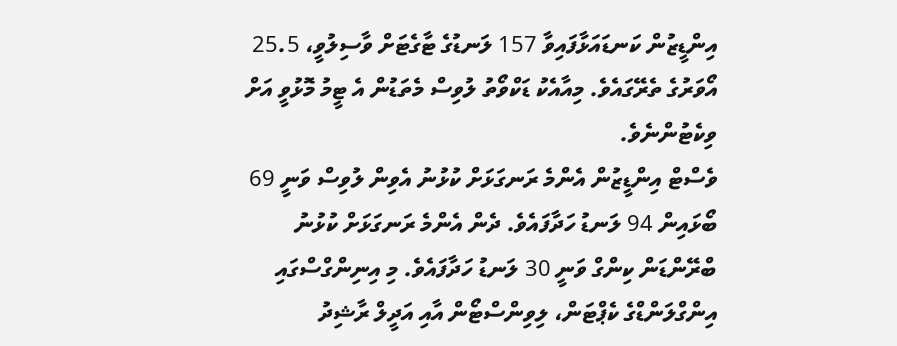އިންޑީޒުން ކަނޑައަޅާފައިވާ 157 ލަނޑުގެ ޓާގެޓަށް ވާސިލުވީ، 25.5 އޯވަރުގެ ތެރޭގައެވެ. މިއާއެކު ޑަކްވޯތު ލުވިސް މެތަޑުން އެ ޓީމު މޮޅުވީ އަށް ވިކެޓުންނެވެ.
ވެސްޓް އިންޑީޒުން އެންމެ ރަނގަޅަށް ކުޅުނު އެވިން ލުވިސް ވަނީ 69 ބޯޅައިން 94 ލަނޑު ހަދާފައެވެ. ދެން އެންމެ ރަނގަޅަށް ކުޅުނު ބްރޭންޑަން ކިންގް ވަނީ 30 ލަނޑު ހަދާފައެވެ. މި އިނިންގްސްގައި އިންގްލަންޑްގެ ކެޕްޓަން، ލިވިންސްޓޯން އާއި އަދީލް ރާޝިދު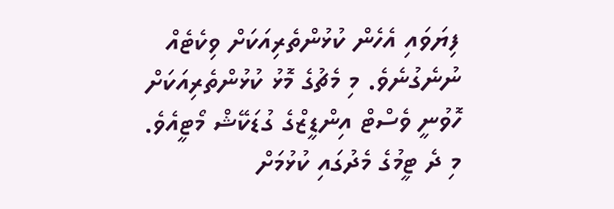ފިޔަވައި އެހެން ކުޅުންތެރިއަކަށް ވިކެޓެއް ނުނެގުނެވެ. މި މެޗުގެ މޮޅު ކުޅުންތެރިއަކަށް ހޮވުނީ ވެސްޓް އިންޑީޒްގެ ގުޑަކޭޝް މޯޓީއެވެ.
މި ދެ ޓީމުގެ މެދުގައި ކުޅުމަށް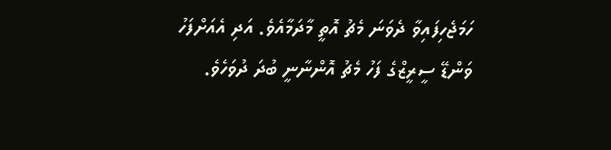ހަމަޖެހިފައިވާ ދެވަނަ މެޗު އޮތީ މާދަމާއެވެ. އަދި އެއަށްފަހު ވަންޑޭ ސީރީޒްގެ ފަހު މެޗު އޮންނާނީ ބުދަ ދުވަހެވެ.